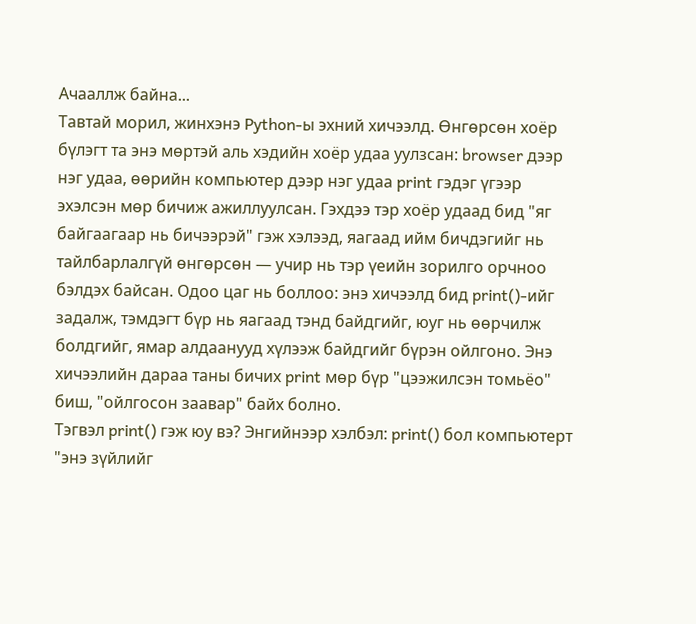Ачааллж байна...
Тавтай морил, жинхэнэ Python-ы эхний хичээлд. Өнгөрсөн хоёр бүлэгт та энэ мөртэй аль хэдийн хоёр удаа уулзсан: browser дээр нэг удаа, өөрийн компьютер дээр нэг удаа print гэдэг үгээр эхэлсэн мөр бичиж ажиллуулсан. Гэхдээ тэр хоёр удаад бид "яг байгаагаар нь бичээрэй" гэж хэлээд, яагаад ийм бичдэгийг нь тайлбарлалгүй өнгөрсөн — учир нь тэр үеийн зорилго орчноо бэлдэх байсан. Одоо цаг нь боллоо: энэ хичээлд бид print()-ийг задалж, тэмдэгт бүр нь яагаад тэнд байдгийг, юуг нь өөрчилж болдгийг, ямар алдаанууд хүлээж байдгийг бүрэн ойлгоно. Энэ хичээлийн дараа таны бичих print мөр бүр "цээжилсэн томьёо" биш, "ойлгосон заавар" байх болно.
Тэгвэл print() гэж юу вэ? Энгийнээр хэлбэл: print() бол компьютерт "энэ зүйлийг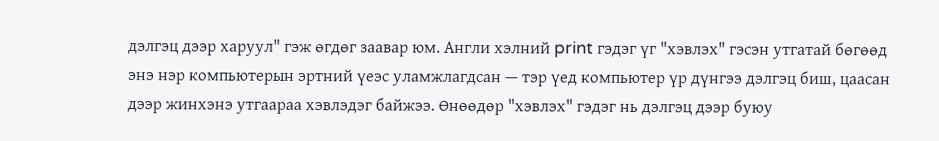дэлгэц дээр харуул" гэж өгдөг заавар юм. Англи хэлний print гэдэг үг "хэвлэх" гэсэн утгатай бөгөөд энэ нэр компьютерын эртний үеэс уламжлагдсан — тэр үед компьютер үр дүнгээ дэлгэц биш, цаасан дээр жинхэнэ утгаараа хэвлэдэг байжээ. Өнөөдөр "хэвлэх" гэдэг нь дэлгэц дээр буюу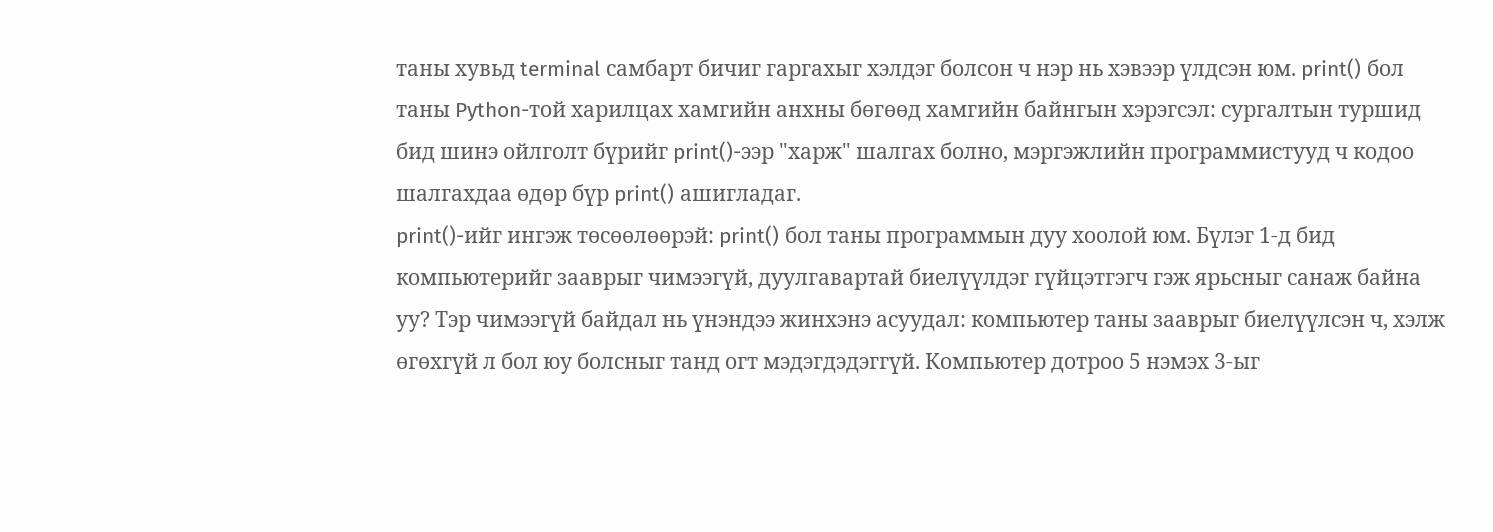таны хувьд terminal самбарт бичиг гаргахыг хэлдэг болсон ч нэр нь хэвээр үлдсэн юм. print() бол таны Python-той харилцах хамгийн анхны бөгөөд хамгийн байнгын хэрэгсэл: сургалтын туршид бид шинэ ойлголт бүрийг print()-ээр "харж" шалгах болно, мэргэжлийн программистууд ч кодоо шалгахдаа өдөр бүр print() ашигладаг.
print()-ийг ингэж төсөөлөөрэй: print() бол таны программын дуу хоолой юм. Бүлэг 1-д бид компьютерийг зааврыг чимээгүй, дуулгавартай биелүүлдэг гүйцэтгэгч гэж ярьсныг санаж байна уу? Тэр чимээгүй байдал нь үнэндээ жинхэнэ асуудал: компьютер таны зааврыг биелүүлсэн ч, хэлж өгөхгүй л бол юу болсныг танд огт мэдэгдэдэггүй. Компьютер дотроо 5 нэмэх 3-ыг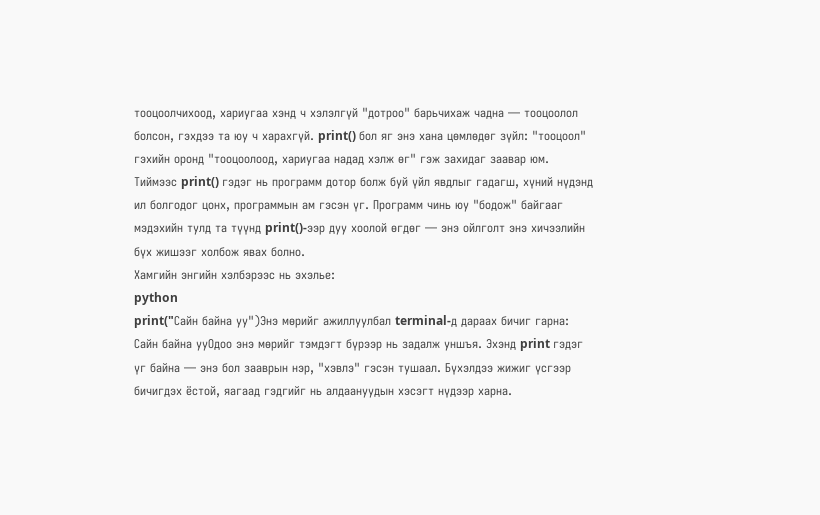тооцоолчихоод, хариугаа хэнд ч хэлэлгүй "дотроо" барьчихаж чадна — тооцоолол болсон, гэхдээ та юу ч харахгүй. print() бол яг энэ хана цөмлөдөг зүйл: "тооцоол" гэхийн оронд "тооцоолоод, хариугаа надад хэлж өг" гэж захидаг заавар юм. Тиймээс print() гэдэг нь программ дотор болж буй үйл явдлыг гадагш, хүний нүдэнд ил болгодог цонх, программын ам гэсэн үг. Программ чинь юу "бодож" байгааг мэдэхийн тулд та түүнд print()-ээр дуу хоолой өгдөг — энэ ойлголт энэ хичээлийн бүх жишээг холбож явах болно.
Хамгийн энгийн хэлбэрээс нь эхэлье:
python
print("Сайн байна уу")Энэ мөрийг ажиллуулбал terminal-д дараах бичиг гарна:
Сайн байна ууОдоо энэ мөрийг тэмдэгт бүрээр нь задалж уншъя. Эхэнд print гэдэг үг байна — энэ бол зааврын нэр, "хэвлэ" гэсэн тушаал. Бүхэлдээ жижиг үсгээр бичигдэх ёстой, яагаад гэдгийг нь алдаануудын хэсэгт нүдээр харна.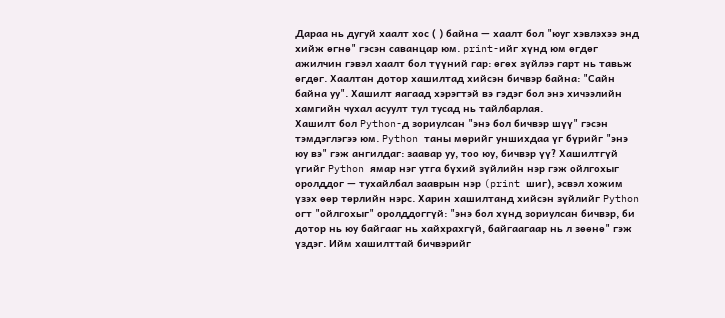Дараа нь дугуй хаалт хос ( ) байна — хаалт бол "юуг хэвлэхээ энд хийж өгнө" гэсэн саванцар юм. print-ийг хүнд юм өгдөг ажилчин гэвэл хаалт бол түүний гар: өгөх зүйлээ гарт нь тавьж өгдөг. Хаалтан дотор хашилтад хийсэн бичвэр байна: "Сайн байна уу". Хашилт яагаад хэрэгтэй вэ гэдэг бол энэ хичээлийн хамгийн чухал асуулт тул тусад нь тайлбарлая.
Хашилт бол Python-д зориулсан "энэ бол бичвэр шүү" гэсэн тэмдэглэгээ юм. Python таны мөрийг уншихдаа үг бүрийг "энэ юу вэ" гэж ангилдаг: заавар уу, тоо юу, бичвэр үү? Хашилтгүй үгийг Python ямар нэг утга бүхий зүйлийн нэр гэж ойлгохыг оролддог — тухайлбал зааврын нэр (print шиг), эсвэл хожим үзэх өөр төрлийн нэрс. Харин хашилтанд хийсэн зүйлийг Python огт "ойлгохыг" оролддоггүй: "энэ бол хүнд зориулсан бичвэр, би дотор нь юу байгааг нь хайхрахгүй, байгаагаар нь л зөөнө" гэж үздэг. Ийм хашилттай бичвэрийг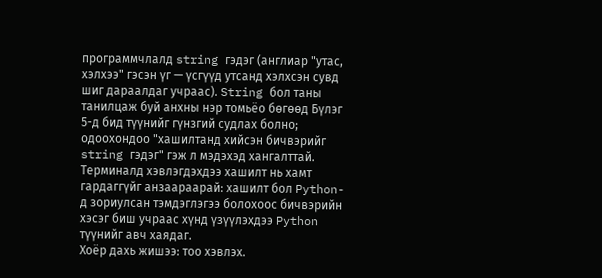программчлалд string гэдэг (англиар "утас, хэлхээ" гэсэн үг — үсгүүд утсанд хэлхсэн сувд шиг дараалдаг учраас). String бол таны танилцаж буй анхны нэр томьёо бөгөөд Бүлэг 5-д бид түүнийг гүнзгий судлах болно; одоохондоо "хашилтанд хийсэн бичвэрийг string гэдэг" гэж л мэдэхэд хангалттай. Терминалд хэвлэгдэхдээ хашилт нь хамт гардаггүйг анзаараарай: хашилт бол Python-д зориулсан тэмдэглэгээ болохоос бичвэрийн хэсэг биш учраас хүнд үзүүлэхдээ Python түүнийг авч хаядаг.
Хоёр дахь жишээ: тоо хэвлэх.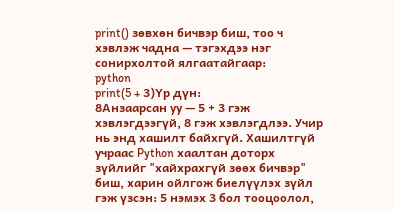print() зөвхөн бичвэр биш, тоо ч хэвлэж чадна — тэгэхдээ нэг сонирхолтой ялгаатайгаар:
python
print(5 + 3)Үр дүн:
8Анзаарсан уу — 5 + 3 гэж хэвлэгдээгүй, 8 гэж хэвлэгдлээ. Учир нь энд хашилт байхгүй. Хашилтгүй учраас Python хаалтан доторх зүйлийг "хайхрахгүй зөөх бичвэр" биш, харин ойлгож биелүүлэх зүйл гэж үзсэн: 5 нэмэх 3 бол тооцоолол,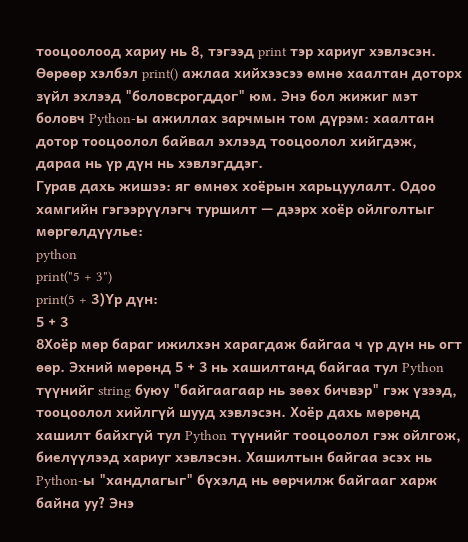тооцоолоод хариу нь 8, тэгээд print тэр хариуг хэвлэсэн. Өөрөөр хэлбэл print() ажлаа хийхээсээ өмнө хаалтан доторх зүйл эхлээд "боловсрогддог" юм. Энэ бол жижиг мэт боловч Python-ы ажиллах зарчмын том дүрэм: хаалтан дотор тооцоолол байвал эхлээд тооцоолол хийгдэж, дараа нь үр дүн нь хэвлэгддэг.
Гурав дахь жишээ: яг өмнөх хоёрын харьцуулалт. Одоо хамгийн гэгээрүүлэгч туршилт — дээрх хоёр ойлголтыг мөргөлдүүлье:
python
print("5 + 3")
print(5 + 3)Үр дүн:
5 + 3
8Хоёр мөр бараг ижилхэн харагдаж байгаа ч үр дүн нь огт өөр. Эхний мөрөнд 5 + 3 нь хашилтанд байгаа тул Python түүнийг string буюу "байгаагаар нь зөөх бичвэр" гэж үзээд, тооцоолол хийлгүй шууд хэвлэсэн. Хоёр дахь мөрөнд хашилт байхгүй тул Python түүнийг тооцоолол гэж ойлгож, биелүүлээд хариуг хэвлэсэн. Хашилтын байгаа эсэх нь Python-ы "хандлагыг" бүхэлд нь өөрчилж байгааг харж байна уу? Энэ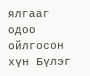ялгааг одоо ойлгосон хүн Бүлэг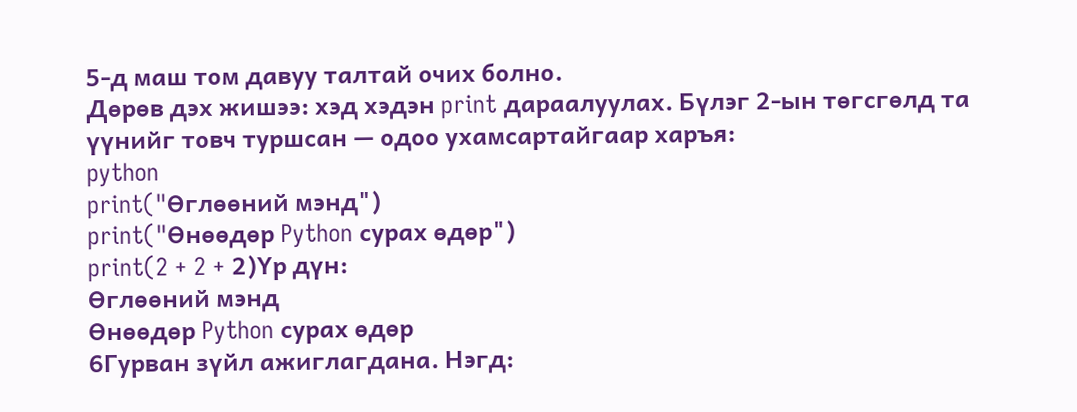5-д маш том давуу талтай очих болно.
Дөрөв дэх жишээ: хэд хэдэн print дараалуулах. Бүлэг 2-ын төгсгөлд та үүнийг товч туршсан — одоо ухамсартайгаар харъя:
python
print("Өглөөний мэнд")
print("Өнөөдөр Python сурах өдөр")
print(2 + 2 + 2)Үр дүн:
Өглөөний мэнд
Өнөөдөр Python сурах өдөр
6Гурван зүйл ажиглагдана. Нэгд: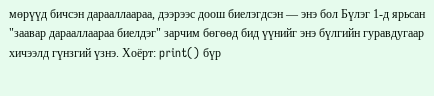мөрүүд бичсэн дарааллаараа, дээрээс доош биелэгдсэн — энэ бол Бүлэг 1-д ярьсан "заавар дарааллаараа биелдэг" зарчим бөгөөд бид үүнийг энэ бүлгийн гуравдугаар хичээлд гүнзгий үзнэ. Хоёрт: print() бүр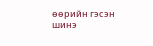өөрийн гэсэн шинэ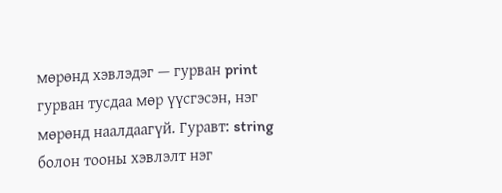мөрөнд хэвлэдэг — гурван print гурван тусдаа мөр үүсгэсэн, нэг мөрөнд наалдаагүй. Гуравт: string болон тооны хэвлэлт нэг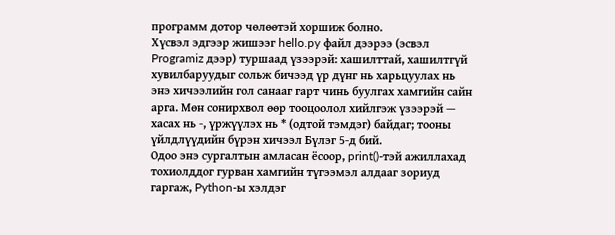программ дотор чөлөөтэй хоршиж болно.
Хүсвэл эдгээр жишээг hello.py файл дээрээ (эсвэл Programiz дээр) туршаад үзээрэй: хашилттай, хашилтгүй хувилбаруудыг сольж бичээд үр дүнг нь харьцуулах нь энэ хичээлийн гол санааг гарт чинь буулгах хамгийн сайн арга. Мөн сонирхвол өөр тооцоолол хийлгэж үзээрэй — хасах нь -, үржүүлэх нь * (одтой тэмдэг) байдаг; тооны үйлдлүүдийн бүрэн хичээл Бүлэг 5-д бий.
Одоо энэ сургалтын амласан ёсоор, print()-тэй ажиллахад тохиолддог гурван хамгийн түгээмэл алдааг зориуд гаргаж, Python-ы хэлдэг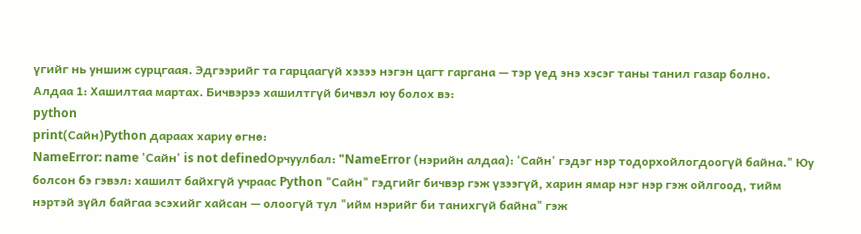үгийг нь уншиж сурцгаая. Эдгээрийг та гарцаагүй хэзээ нэгэн цагт гаргана — тэр үед энэ хэсэг таны танил газар болно.
Алдаа 1: Хашилтаа мартах. Бичвэрээ хашилтгүй бичвэл юу болох вэ:
python
print(Сайн)Python дараах хариу өгнө:
NameError: name 'Сайн' is not definedОрчуулбал: "NameError (нэрийн алдаа): 'Сайн' гэдэг нэр тодорхойлогдоогүй байна." Юу болсон бэ гэвэл: хашилт байхгүй учраас Python "Сайн" гэдгийг бичвэр гэж үзээгүй, харин ямар нэг нэр гэж ойлгоод, тийм нэртэй зүйл байгаа эсэхийг хайсан — олоогүй тул "ийм нэрийг би танихгүй байна" гэж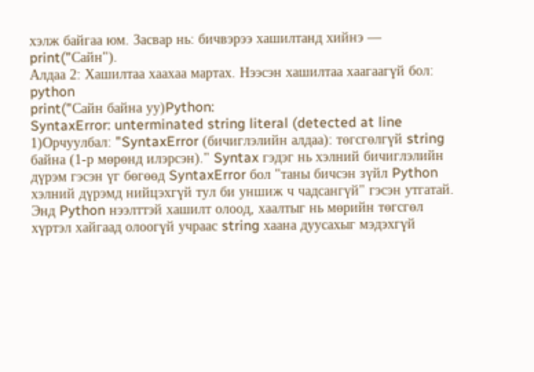хэлж байгаа юм. Засвар нь: бичвэрээ хашилтанд хийнэ — print("Сайн").
Алдаа 2: Хашилтаа хаахаа мартах. Нээсэн хашилтаа хаагаагүй бол:
python
print("Сайн байна уу)Python:
SyntaxError: unterminated string literal (detected at line 1)Орчуулбал: "SyntaxError (бичиглэлийн алдаа): төгсгөлгүй string байна (1-р мөрөнд илэрсэн)." Syntax гэдэг нь хэлний бичиглэлийн дүрэм гэсэн үг бөгөөд SyntaxError бол "таны бичсэн зүйл Python хэлний дүрэмд нийцэхгүй тул би уншиж ч чадсангүй" гэсэн утгатай. Энд Python нээлттэй хашилт олоод, хаалтыг нь мөрийн төгсгөл хүртэл хайгаад олоогүй учраас string хаана дуусахыг мэдэхгүй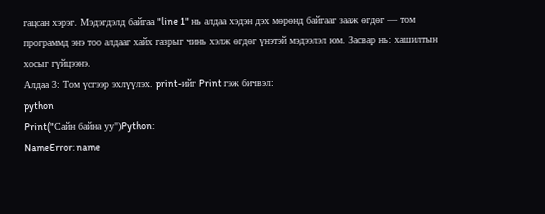гацсан хэрэг. Мэдэгдэлд байгаа "line 1" нь алдаа хэдэн дэх мөрөнд байгааг зааж өгдөг — том программд энэ тоо алдааг хайх газрыг чинь хэлж өгдөг үнэтэй мэдээлэл юм. Засвар нь: хашилтын хосыг гүйцээнэ.
Алдаа 3: Том үсгээр эхлүүлэх. print-ийг Print гэж бичвэл:
python
Print("Сайн байна уу")Python:
NameError: name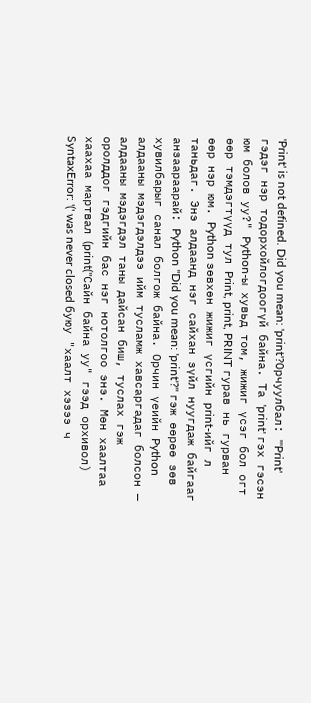'Print' is not defined. Did you mean: 'print'?Орчуулбал: "'Print' гэдэг нэр тодорхойлогдоогүй байна. Та 'print' гэх гэсэн юм болов уу?" Python-ы хувьд том, жижиг үсэг бол огт өөр тэмдэгтүүд тул Print, print, PRINT гурав нь гурван өөр нэр юм. Python зөвхөн жижиг үсгийн print-ийг л таньдаг. Энэ алдаанд нэг сайхан зүйл нуугдаж байгааг анзаараарай: Python "Did you mean: 'print'?" гэж өөрөө зөв хувилбарыг санал болгож байна. Орчин үеийн Python алдааны мэдэгдэлдээ ийм тусламж хавсаргадаг болсон — алдааны мэдэгдэл таны дайсан биш, туслах гэж оролддог гэдгийн бас нэг нотолгоо энэ. Мөн хаалтаа хаахаа мартвал (print("Сайн байна уу" гээд орхивол) SyntaxError: '(' was never closed буюу "хаалт хэзээ ч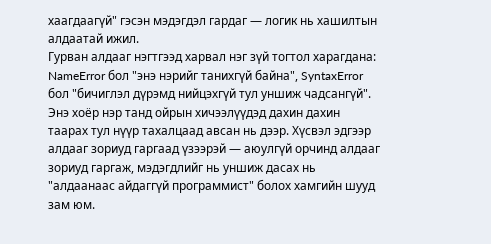хаагдаагүй" гэсэн мэдэгдэл гардаг — логик нь хашилтын алдаатай ижил.
Гурван алдааг нэгтгээд харвал нэг зүй тогтол харагдана: NameError бол "энэ нэрийг танихгүй байна", SyntaxError бол "бичиглэл дүрэмд нийцэхгүй тул уншиж чадсангүй". Энэ хоёр нэр танд ойрын хичээлүүдэд дахин дахин таарах тул нүүр тахалцаад авсан нь дээр. Хүсвэл эдгээр алдааг зориуд гаргаад үзээрэй — аюулгүй орчинд алдааг зориуд гаргаж, мэдэгдлийг нь уншиж дасах нь "алдаанаас айдаггүй программист" болох хамгийн шууд зам юм.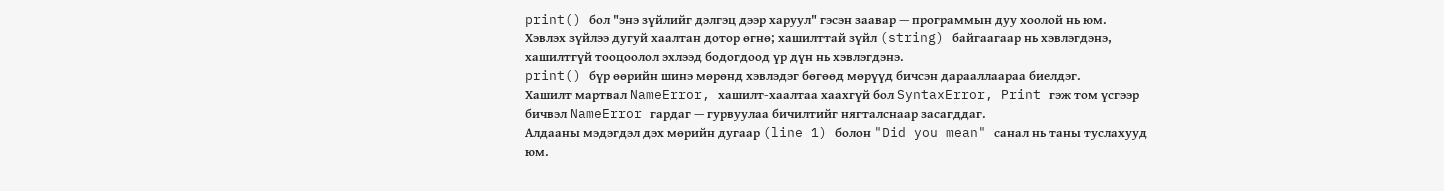print() бол "энэ зүйлийг дэлгэц дээр харуул" гэсэн заавар — программын дуу хоолой нь юм.
Хэвлэх зүйлээ дугуй хаалтан дотор өгнө; хашилттай зүйл (string) байгаагаар нь хэвлэгдэнэ, хашилтгүй тооцоолол эхлээд бодогдоод үр дүн нь хэвлэгдэнэ.
print() бүр өөрийн шинэ мөрөнд хэвлэдэг бөгөөд мөрүүд бичсэн дарааллаараа биелдэг.
Хашилт мартвал NameError, хашилт-хаалтаа хаахгүй бол SyntaxError, Print гэж том үсгээр бичвэл NameError гардаг — гурвуулаа бичилтийг нягталснаар засагддаг.
Алдааны мэдэгдэл дэх мөрийн дугаар (line 1) болон "Did you mean" санал нь таны туслахууд юм.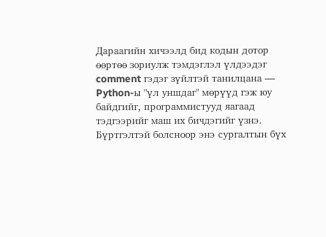Дараагийн хичээлд бид кодын дотор өөртөө зориулж тэмдэглэл үлдээдэг comment гэдэг зүйлтэй танилцана — Python-ы "үл уншдаг" мөрүүд гэж юу байдгийг, программистууд яагаад тэдгээрийг маш их бичдэгийг үзнэ.
Бүртгэлтэй болсноор энэ сургалтын бүх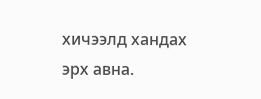хичээлд хандах эрх авна.